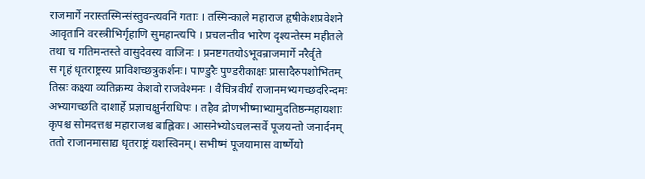राजमार्गे नरास्तस्मिन्संस्तुवन्त्यवनिं गताः । तस्मिन्काले महाराज हृषीकेशप्रवेशने
आवृतानि वरस्त्रीभिर्गृहाणि सुमहान्त्यपि । प्रचलन्तीव भारेण दृश्यन्तेस्म महीतले
तथा च गतिमन्तस्ते वासुदेवस्य वाजिनः । प्रनष्टगतयोऽभूवन्राजमार्गे नरैर्वृते
स गृहं धृतराष्ट्रस्य प्राविशच्छत्रुकर्शनः। पाण्डुरैः पुण्डरीकाक्षः प्रासादैरुपशोभितम्
तिस्रः कक्ष्या व्यतिक्रम्य केशवो राजवेश्मनः । वैचित्रवीर्यं राजानमभ्यगच्छदरिन्दमः
अभ्यागच्छति दाशार्हे प्रज्ञाचक्षुर्नराधिपः । तहैव द्रोणभीष्माभ्यामुदतिष्ठन्महायशाः
कृपश्च सोमदत्तश्च महाराजश्च बाह्लिकः। आसनेभ्योऽचलन्सर्वे पूजयन्तो जनार्दनम्
ततो राजानमासाद्य धृतराष्ट्रं यशस्विनम्। सभीष्मं पूजयामास वार्ष्णेयो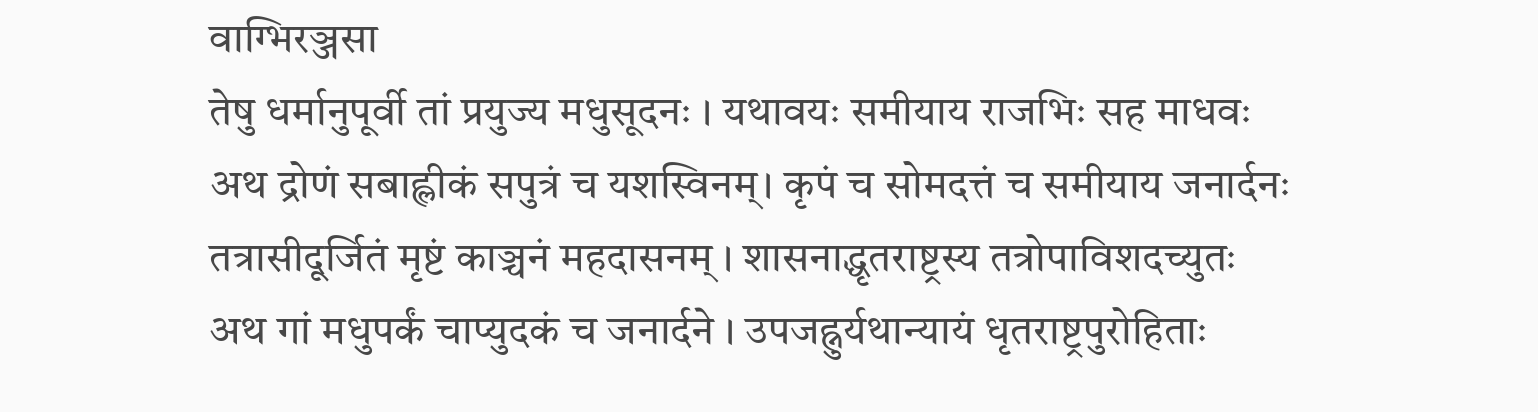वाग्भिरञ्जसा
तेषु धर्मानुपूर्वी तां प्रयुज्य मधुसूदनः । यथावयः समीयाय राजभिः सह माधवः
अथ द्रोणं सबाह्लीकं सपुत्रं च यशस्विनम्। कृपं च सोमदत्तं च समीयाय जनार्दनः
तत्रासीदूर्जितं मृष्टं काञ्चनं महदासनम् । शासनाद्धृतराष्ट्रस्य तत्रोपाविशदच्युतः
अथ गां मधुपर्कं चाप्युदकं च जनार्दने । उपजह्नुर्यथान्यायं धृतराष्ट्रपुरोहिताः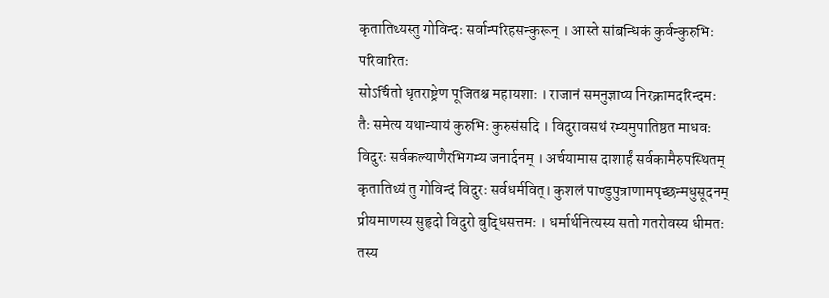कृतातिथ्यस्तु गोविन्दः सर्वान्परिहसन्कुरून् । आस्ते सांबन्धिकं कुर्वन्कुरुभिः परिवारितः
सोऽर्चितो धृतराष्ट्रेण पूजितश्च महायशाः । राजानं समनुज्ञाप्य निरक्रामदरिन्दमः
तैः समेत्य यथान्यायं कुरुभिः कुरुसंसदि । विदुरावसथं रम्यमुपातिष्ठत माधवः
विदुरः सर्वकल्याणैरभिगम्य जनार्दनम् । अर्चयामास दाशार्हं सर्वकामैरुपस्थितम्
कृतातिथ्यं तु गोविन्दं विदुरः सर्वधर्मवित्। कुशलं पाण्डुपुत्राणामपृच्छन्मधुसूदनम्
प्रीयमाणस्य सुहृदो विदुरो बुद्धिसत्तमः । धर्मार्थनित्यस्य सतो गतरोवस्य धीमतः
तस्य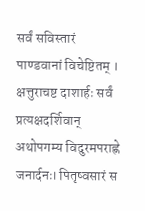सर्वं सविस्तारं पाण्डवानां विचेष्टितम् । क्षत्तुराचष्ट दाशार्हः सर्वं प्रत्यक्षदर्शिवान्
अथोपगम्य विदुरमपराह्णे जनार्दनः। पितृष्वसारं स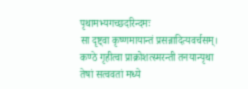पृथामभ्यगच्छदरिन्दमः
सा दृष्ट्वा कृष्णमायान्तं प्रसन्नादित्यवर्चसम्। कण्ठे गृहीत्वा प्राक्रोशत्स्मरन्ती तनयान्पृथा
तेषां सत्ववतां मध्ये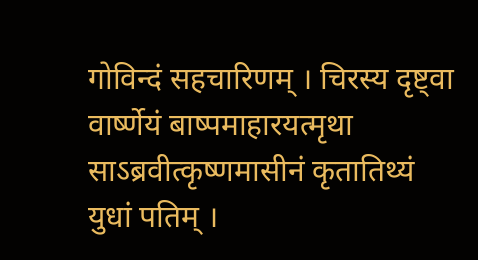गोविन्दं सहचारिणम् । चिरस्य दृष्ट्वा वार्ष्णेयं बाष्पमाहारयत्मृथा
साऽब्रवीत्कृष्णमासीनं कृतातिथ्यं युधां पतिम् ।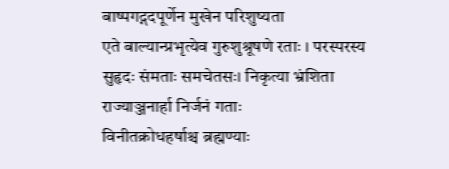बाष्पगद्गदपूर्णेन मुखेन परिशुष्यता
एते बाल्यान्प्रभृत्येव गुरुशुश्रूषणे रताः । परस्परस्य सुहृदः संमताः समचेतसः। निकृत्या भ्रंशिता राज्याञ्जनार्हा निर्जनं गताः
विनीतक्रोधहर्षाश्च ब्रह्मण्याः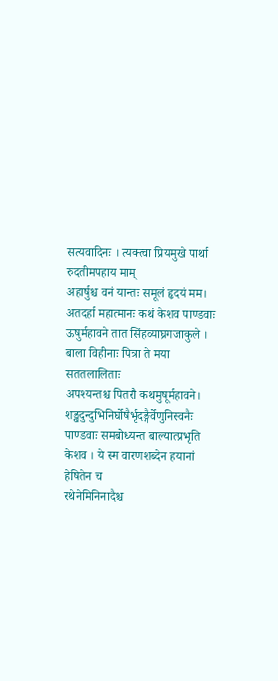सत्यवादिनः । त्यक्त्वा प्रियमुखे पार्था रुदतीमपहाय माम्
अहार्षुश्च वनं यान्तः समूलं हृदयं मम। अतदर्हा महात्मानः कथं केशव पाण्डवाः
ऊषुर्महावने तात सिंहव्याघ्रगजाकुले । बाला विहीनाः पित्रा ते मया सततलालिताः
अपश्यन्तश्च पितरौ कथमुषूर्महावने। शङ्खदुन्दुभिनिर्घोषैर्भृदङ्गैर्वेणुनिस्वनैः
पाण्डवाः समबोध्यन्त बाल्यात्प्रभृति केशव । ये स्म वारणशब्देन हयानां हेषितेन च
रथेनेमिनिनादैश्च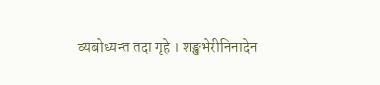व्यबोध्यन्त तदा गृहे । शङ्खभेरीनिनादेन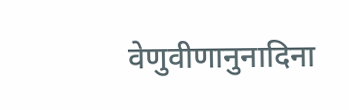वेणुवीणानुनादिना